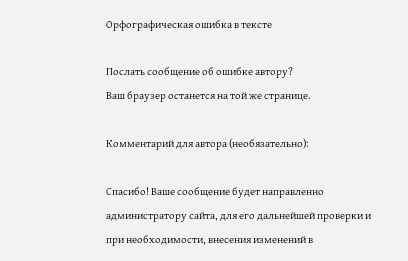Орфографическая ошибка в тексте

Послать сообщение об ошибке автору?
Ваш браузер останется на той же странице.

Комментарий для автора (необязательно):

Спасибо! Ваше сообщение будет направленно администратору сайта, для его дальнейшей проверки и при необходимости, внесения изменений в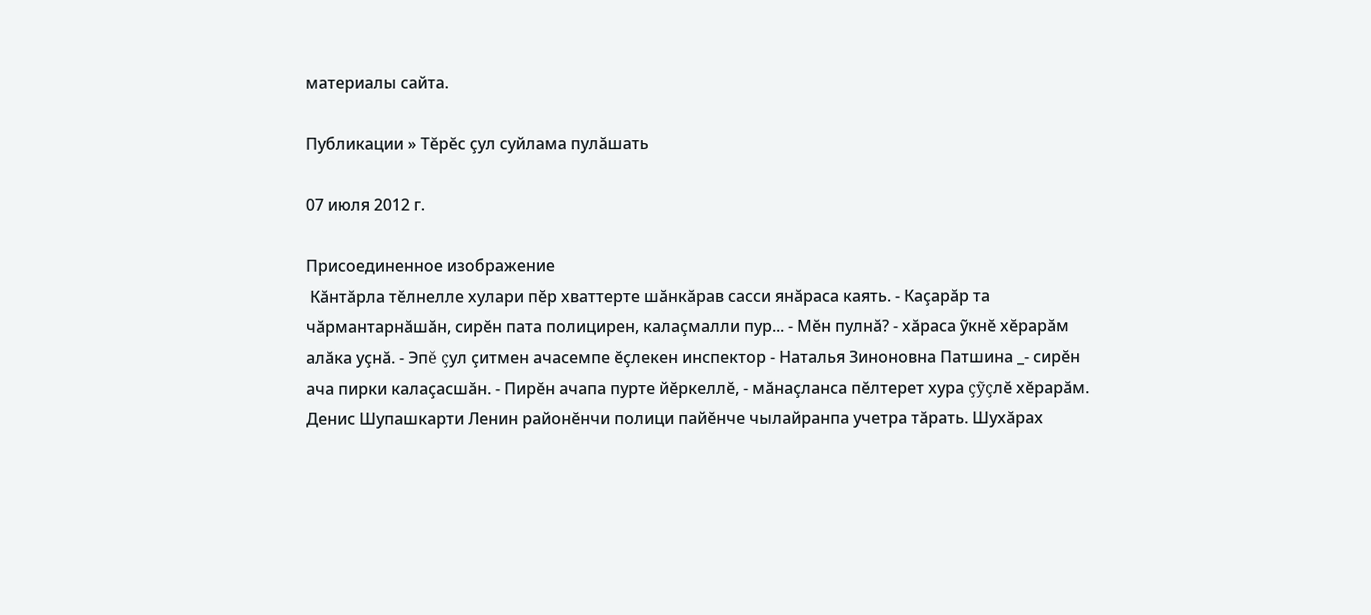материалы сайта.

Публикации » Тĕрĕс çул суйлама пулăшать

07 июля 2012 г.

Присоединенное изображение
 Кăнтăрла тĕлнелле хулари пĕр хваттерте шăнкăрав сасси янăраса каять. - Каçарăр та чăрмантарнăшăн, сирĕн пата полицирен, калаçмалли пур... - Мĕн пулнă? - хăраса ỹкнĕ хĕрарăм алăка уçнă. - Эпĕ çул çитмен ачасемпе ĕçлекен инспектор - Наталья Зиноновна Патшина _- сирĕн ача пирки калаçасшăн. - Пирĕн ачапа пурте йĕркеллĕ, - мăнаçланса пĕлтерет хура çỹçлĕ хĕрарăм. Денис Шупашкарти Ленин районĕнчи полици пайĕнче чылайранпа учетра тăрать. Шухăрах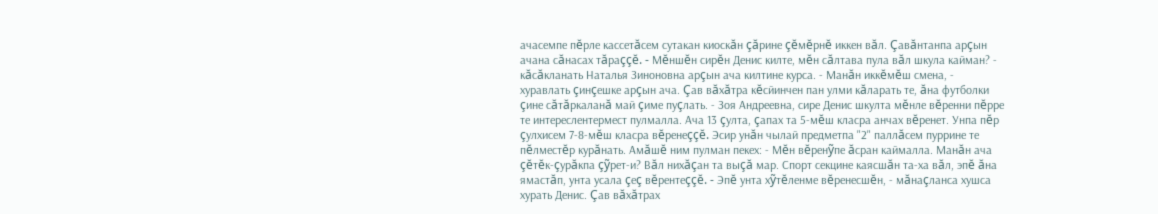ачасемпе пĕрле кассетăсем сутакан киоскăн çăрине çĕмĕрнĕ иккен вăл. Çавăнтанпа арçын ачана сăнасах тăраççĕ. - Мĕншĕн сирĕн Денис килте, мĕн сăлтава пула вăл шкула кайман? - кăсăкланать Наталья Зиноновна арçын ача килтине курса. - Манăн иккĕмĕш смена, - хуравлать çинçешке арçын ача. Çав вăхăтра кĕсйинчен пан улми кăларать те, ăна футболки çине сăтăркаланă май çиме пуçлать. - Зоя Андреевна, сире Денис шкулта мĕнле вĕренни пĕрре те интереслентермест пулмалла. Ача 13 çулта, çапах та 5-мĕш класра анчах вĕренет. Унпа пĕр çулхисем 7-8-мĕш класра вĕренеççĕ. Эсир унăн чылай предметпа "2" паллăсем пуррине те пĕлместĕр курăнать. Амăшĕ ним пулман пекех: - Мĕн вĕренỹпе ăсран каймалла. Манăн ача çĕтĕк-çурăкпа çỹрет-и? Вăл нихăçан та выçă мар. Спорт секцине каясшăн та-ха вăл, эпĕ ăна ямастăп, унта усала çеç вĕрентеççĕ. - Эпĕ унта хỹтĕленме вĕренесшĕн, - мăнаçланса хушса хурать Денис. Çав вăхăтрах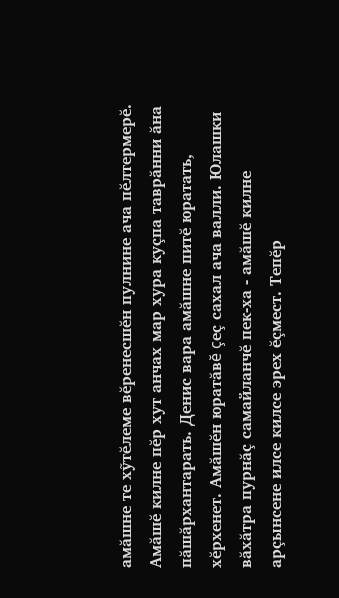амăшне те хỹтĕлеме вĕренесшĕн пулнине ача пĕлтермерĕ. Амăшĕ килне пĕр хут анчах мар хура куçпа таврăнни ăна пăшăрхантарать. Денис вара амăшне питĕ юратать, хĕрхенет. Амăшĕн юратăвĕ çеç сахал ача валли. Юлашки вăхăтра пурнăç самайланчĕ пек-ха - амăшĕ килне арçынсене илсе килсе эрех ĕçмест. Тепĕр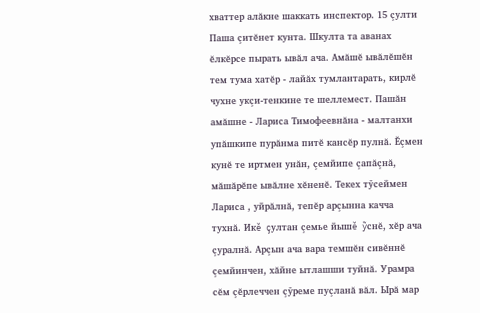хваттер алăкне шаккать инспектор. 15 çулти Паша çитĕнет кунта. Шкулта та аванах ĕлкĕрсе пырать ывăл ача. Амăшĕ ывăлĕшĕн тем тума хатĕр - лайăх тумлантарать, кирлĕ чухне укçи-тенкине те шеллемест. Пашăн амăшне - Лариса Тимофеевнăна - малтанхи упăшкипе пурăнма питĕ кансĕр пулнă. Ĕçмен кунĕ те иртмен унăн, çемйипе çапăçнă, мăшăрĕпе ывăлне хĕненĕ. Текех тỹсеймен Лариса , уйрăлнă, тепĕр арçынна качча тухнă. Икĕ çултан çемье йышĕ ỹснĕ, хĕр ача çуралнă. Арçын ача вара темшĕн сивĕннĕ çемйинчен, хăйне ытлашши туйнă. Урамра сĕм çĕрлеччен çỹреме пуçланă вăл. Ырă мар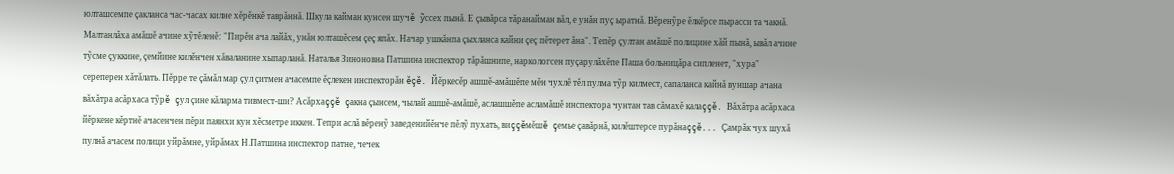юлташсемпе çакланса час-часах килне хĕрĕнкĕ таврăннă. Шкула кайман кунсен шучĕ ỹссех пынă. Е çывăрса тăранайман вăл, е унăн пуç ыратнă. Вĕренỹре ĕлкĕрсе пырасси та чакнă. Малтанлăха амăшĕ ачине хỹтĕленĕ: "Пирĕн ача лайăх, унăн юлташĕсем çеç япăх. Начар ушкăнпа çыхланса кайни çеç пĕтерет ăна". Тепĕр çултан амăшĕ полицине хăй пынă, ывăл ачине тỹсме çуккине, çемйине килĕнчен хăваланине хыпарланă. Наталья Зиноновна Патшина инспектор тăрăшнипе, наркологсен пуçарулăхĕпе Паша больницăра сипленет, "хура" сереперен хăтăлать. Пĕрре те çăмăл мар çул çитмен ачасемпе ĕçлекен инспекторăн ĕçĕ. Йĕркесĕр ашшĕ-амăшĕпе мĕн чухлĕ тĕл пулма тỹр килмест, сапаланса кайнă вуншар ачана вăхăтра асăрхаса тỹрĕ çул çине кăларма тивмест-ши? Асăрхаççĕ çакна çынсем, чылай ашшĕ-амăшĕ, аслашшĕпе асламăшĕ инспектора чунтан тав сăмахĕ калаççĕ. Вăхăтра асăрхаса йĕркене кĕртнĕ ачасенчен пĕри паянхи кун хĕсметре иккен. Тепри аслă вĕренỹ заведенийĕнче пĕлỹ пухать, виççĕмĕшĕ çемье çавăрнă, килĕштерсе пурăнаççĕ... Çамрăк чух шухă пулнă ачасем полици уйрăмне, уйрăмах Н.Патшина инспектор патне, чечек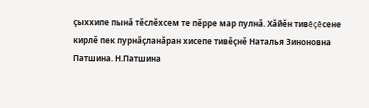çыххипе пынă тĕслĕхсем те пĕрре мар пулнă. Хăйĕн тивĕçĕсене кирлĕ пек пурнăçланăран хисепе тивĕçнĕ Наталья Зиноновна Патшина. Н.Патшина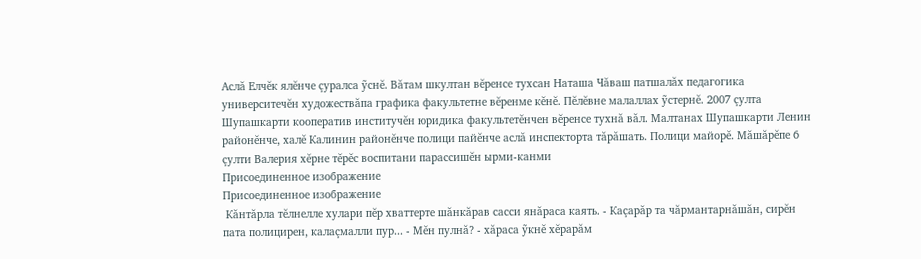Аслă Елчĕк ялĕнче çуралса ỹснĕ. Вăтам шкултан вĕренсе тухсан Наташа Чăваш патшалăх педагогика университечĕн художествăпа графика факультетне вĕренме кĕнĕ. Пĕлĕвне малаллах ỹстернĕ. 2007 çулта Шупашкарти кооператив институчĕн юридика факультетĕнчен вĕренсе тухнă вăл. Малтанах Шупашкарти Ленин районĕнче, халĕ Калинин районĕнче полици пайĕнче аслă инспекторта тăрăшать. Полици майорĕ. Мăшăрĕпе 6 çулти Валерия хĕрне тĕрĕс воспитани парассишĕн ырми-канми
Присоединенное изображение
Присоединенное изображение
 Кăнтăрла тĕлнелле хулари пĕр хваттерте шăнкăрав сасси янăраса каять. - Каçарăр та чăрмантарнăшăн, сирĕн пата полицирен, калаçмалли пур... - Мĕн пулнă? - хăраса ỹкнĕ хĕрарăм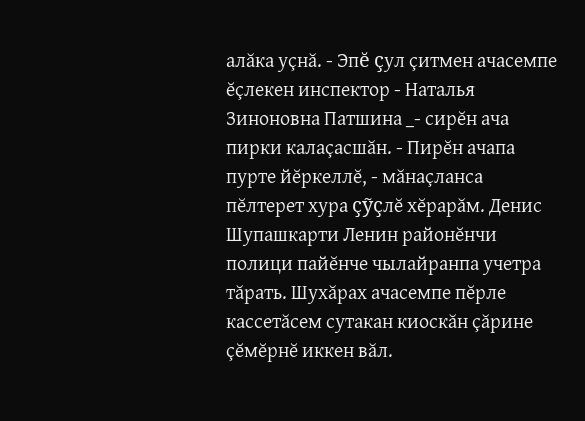алăка уçнă. - Эпĕ çул çитмен ачасемпе ĕçлекен инспектор - Наталья Зиноновна Патшина _- сирĕн ача пирки калаçасшăн. - Пирĕн ачапа пурте йĕркеллĕ, - мăнаçланса пĕлтерет хура çỹçлĕ хĕрарăм. Денис Шупашкарти Ленин районĕнчи полици пайĕнче чылайранпа учетра тăрать. Шухăрах ачасемпе пĕрле кассетăсем сутакан киоскăн çăрине çĕмĕрнĕ иккен вăл.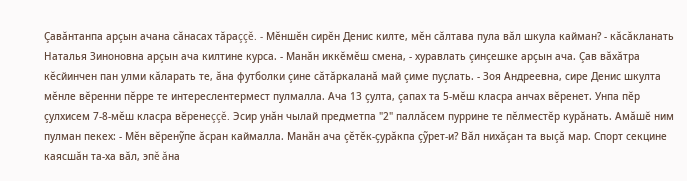Çавăнтанпа арçын ачана сăнасах тăраççĕ. - Мĕншĕн сирĕн Денис килте, мĕн сăлтава пула вăл шкула кайман? - кăсăкланать Наталья Зиноновна арçын ача килтине курса. - Манăн иккĕмĕш смена, - хуравлать çинçешке арçын ача. Çав вăхăтра кĕсйинчен пан улми кăларать те, ăна футболки çине сăтăркаланă май çиме пуçлать. - Зоя Андреевна, сире Денис шкулта мĕнле вĕренни пĕрре те интереслентермест пулмалла. Ача 13 çулта, çапах та 5-мĕш класра анчах вĕренет. Унпа пĕр çулхисем 7-8-мĕш класра вĕренеççĕ. Эсир унăн чылай предметпа "2" паллăсем пуррине те пĕлместĕр курăнать. Амăшĕ ним пулман пекех: - Мĕн вĕренỹпе ăсран каймалла. Манăн ача çĕтĕк-çурăкпа çỹрет-и? Вăл нихăçан та выçă мар. Спорт секцине каясшăн та-ха вăл, эпĕ ăна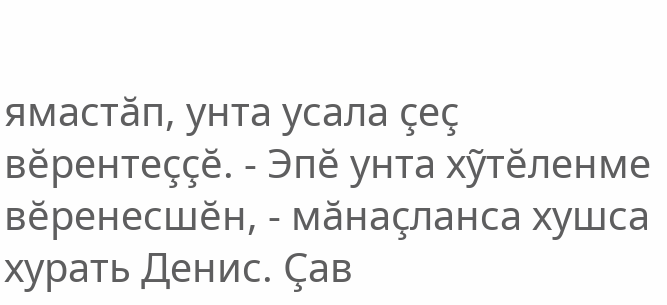ямастăп, унта усала çеç вĕрентеççĕ. - Эпĕ унта хỹтĕленме вĕренесшĕн, - мăнаçланса хушса хурать Денис. Çав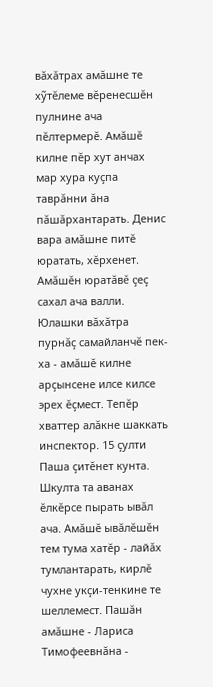вăхăтрах амăшне те хỹтĕлеме вĕренесшĕн пулнине ача пĕлтермерĕ. Амăшĕ килне пĕр хут анчах мар хура куçпа таврăнни ăна пăшăрхантарать. Денис вара амăшне питĕ юратать, хĕрхенет. Амăшĕн юратăвĕ çеç сахал ача валли. Юлашки вăхăтра пурнăç самайланчĕ пек-ха - амăшĕ килне арçынсене илсе килсе эрех ĕçмест. Тепĕр хваттер алăкне шаккать инспектор. 15 çулти Паша çитĕнет кунта. Шкулта та аванах ĕлкĕрсе пырать ывăл ача. Амăшĕ ывăлĕшĕн тем тума хатĕр - лайăх тумлантарать, кирлĕ чухне укçи-тенкине те шеллемест. Пашăн амăшне - Лариса Тимофеевнăна -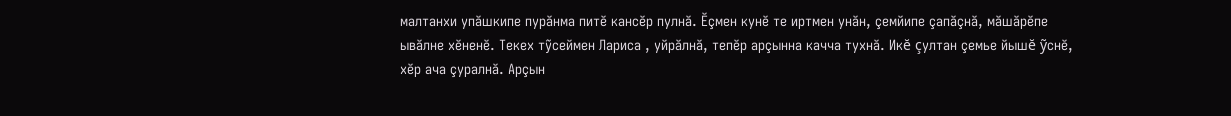малтанхи упăшкипе пурăнма питĕ кансĕр пулнă. Ĕçмен кунĕ те иртмен унăн, çемйипе çапăçнă, мăшăрĕпе ывăлне хĕненĕ. Текех тỹсеймен Лариса , уйрăлнă, тепĕр арçынна качча тухнă. Икĕ çултан çемье йышĕ ỹснĕ, хĕр ача çуралнă. Арçын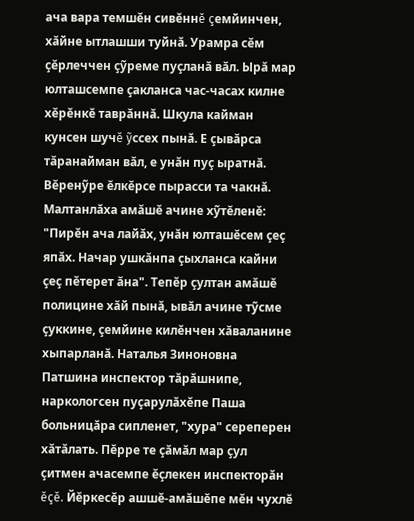ача вара темшĕн сивĕннĕ çемйинчен, хăйне ытлашши туйнă. Урамра сĕм çĕрлеччен çỹреме пуçланă вăл. Ырă мар юлташсемпе çакланса час-часах килне хĕрĕнкĕ таврăннă. Шкула кайман кунсен шучĕ ỹссех пынă. Е çывăрса тăранайман вăл, е унăн пуç ыратнă. Вĕренỹре ĕлкĕрсе пырасси та чакнă. Малтанлăха амăшĕ ачине хỹтĕленĕ: "Пирĕн ача лайăх, унăн юлташĕсем çеç япăх. Начар ушкăнпа çыхланса кайни çеç пĕтерет ăна". Тепĕр çултан амăшĕ полицине хăй пынă, ывăл ачине тỹсме çуккине, çемйине килĕнчен хăваланине хыпарланă. Наталья Зиноновна Патшина инспектор тăрăшнипе, наркологсен пуçарулăхĕпе Паша больницăра сипленет, "хура" сереперен хăтăлать. Пĕрре те çăмăл мар çул çитмен ачасемпе ĕçлекен инспекторăн ĕçĕ. Йĕркесĕр ашшĕ-амăшĕпе мĕн чухлĕ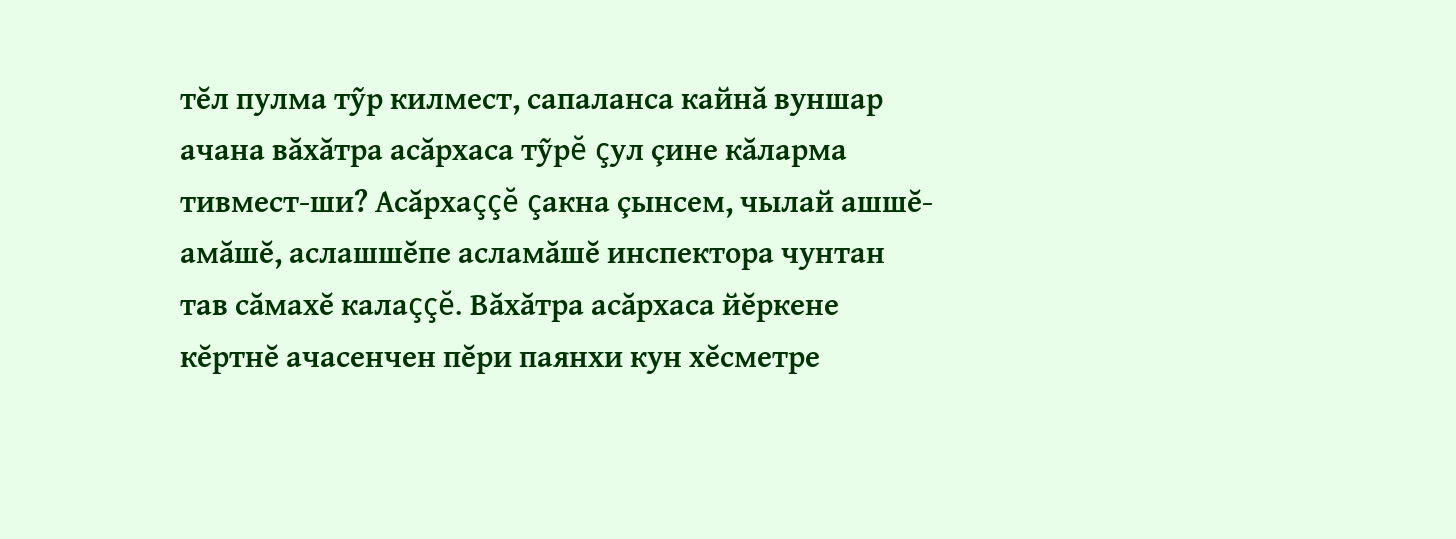тĕл пулма тỹр килмест, сапаланса кайнă вуншар ачана вăхăтра асăрхаса тỹрĕ çул çине кăларма тивмест-ши? Асăрхаççĕ çакна çынсем, чылай ашшĕ-амăшĕ, аслашшĕпе асламăшĕ инспектора чунтан тав сăмахĕ калаççĕ. Вăхăтра асăрхаса йĕркене кĕртнĕ ачасенчен пĕри паянхи кун хĕсметре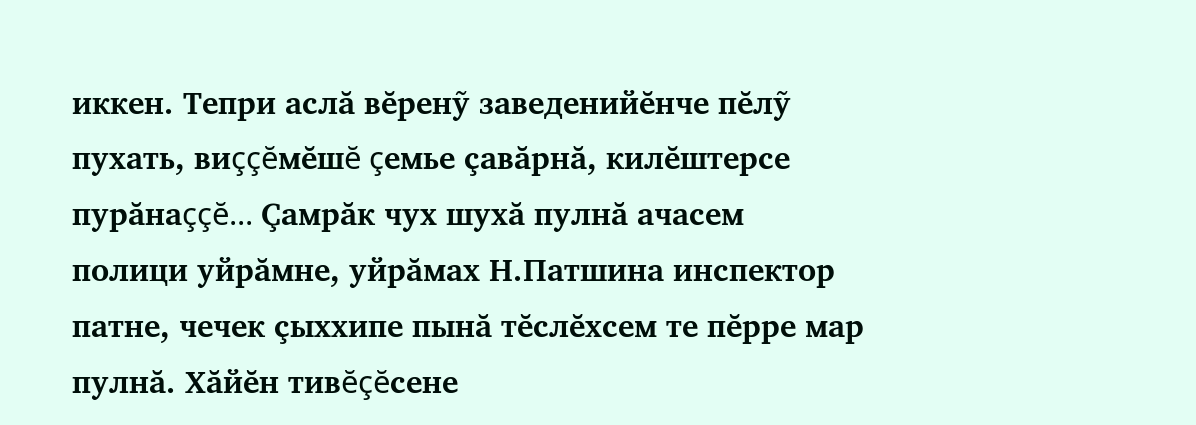иккен. Тепри аслă вĕренỹ заведенийĕнче пĕлỹ пухать, виççĕмĕшĕ çемье çавăрнă, килĕштерсе пурăнаççĕ... Çамрăк чух шухă пулнă ачасем полици уйрăмне, уйрăмах Н.Патшина инспектор патне, чечек çыххипе пынă тĕслĕхсем те пĕрре мар пулнă. Хăйĕн тивĕçĕсене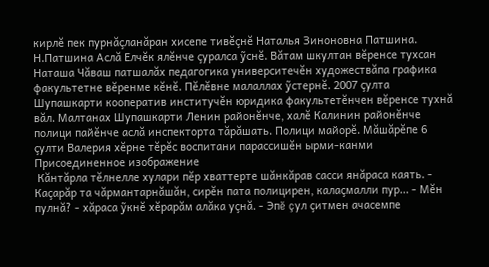кирлĕ пек пурнăçланăран хисепе тивĕçнĕ Наталья Зиноновна Патшина. Н.Патшина Аслă Елчĕк ялĕнче çуралса ỹснĕ. Вăтам шкултан вĕренсе тухсан Наташа Чăваш патшалăх педагогика университечĕн художествăпа графика факультетне вĕренме кĕнĕ. Пĕлĕвне малаллах ỹстернĕ. 2007 çулта Шупашкарти кооператив институчĕн юридика факультетĕнчен вĕренсе тухнă вăл. Малтанах Шупашкарти Ленин районĕнче, халĕ Калинин районĕнче полици пайĕнче аслă инспекторта тăрăшать. Полици майорĕ. Мăшăрĕпе 6 çулти Валерия хĕрне тĕрĕс воспитани парассишĕн ырми-канми
Присоединенное изображение
 Кăнтăрла тĕлнелле хулари пĕр хваттерте шăнкăрав сасси янăраса каять. - Каçарăр та чăрмантарнăшăн, сирĕн пата полицирен, калаçмалли пур... - Мĕн пулнă? - хăраса ỹкнĕ хĕрарăм алăка уçнă. - Эпĕ çул çитмен ачасемпе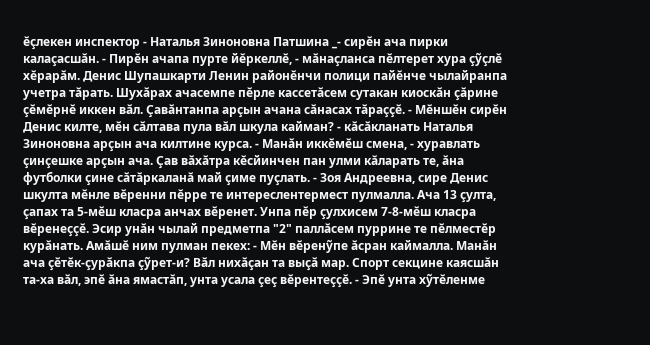ĕçлекен инспектор - Наталья Зиноновна Патшина _- сирĕн ача пирки калаçасшăн. - Пирĕн ачапа пурте йĕркеллĕ, - мăнаçланса пĕлтерет хура çỹçлĕ хĕрарăм. Денис Шупашкарти Ленин районĕнчи полици пайĕнче чылайранпа учетра тăрать. Шухăрах ачасемпе пĕрле кассетăсем сутакан киоскăн çăрине çĕмĕрнĕ иккен вăл. Çавăнтанпа арçын ачана сăнасах тăраççĕ. - Мĕншĕн сирĕн Денис килте, мĕн сăлтава пула вăл шкула кайман? - кăсăкланать Наталья Зиноновна арçын ача килтине курса. - Манăн иккĕмĕш смена, - хуравлать çинçешке арçын ача. Çав вăхăтра кĕсйинчен пан улми кăларать те, ăна футболки çине сăтăркаланă май çиме пуçлать. - Зоя Андреевна, сире Денис шкулта мĕнле вĕренни пĕрре те интереслентермест пулмалла. Ача 13 çулта, çапах та 5-мĕш класра анчах вĕренет. Унпа пĕр çулхисем 7-8-мĕш класра вĕренеççĕ. Эсир унăн чылай предметпа "2" паллăсем пуррине те пĕлместĕр курăнать. Амăшĕ ним пулман пекех: - Мĕн вĕренỹпе ăсран каймалла. Манăн ача çĕтĕк-çурăкпа çỹрет-и? Вăл нихăçан та выçă мар. Спорт секцине каясшăн та-ха вăл, эпĕ ăна ямастăп, унта усала çеç вĕрентеççĕ. - Эпĕ унта хỹтĕленме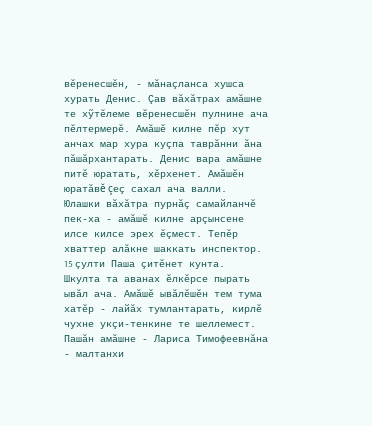вĕренесшĕн, - мăнаçланса хушса хурать Денис. Çав вăхăтрах амăшне те хỹтĕлеме вĕренесшĕн пулнине ача пĕлтермерĕ. Амăшĕ килне пĕр хут анчах мар хура куçпа таврăнни ăна пăшăрхантарать. Денис вара амăшне питĕ юратать, хĕрхенет. Амăшĕн юратăвĕ çеç сахал ача валли. Юлашки вăхăтра пурнăç самайланчĕ пек-ха - амăшĕ килне арçынсене илсе килсе эрех ĕçмест. Тепĕр хваттер алăкне шаккать инспектор. 15 çулти Паша çитĕнет кунта. Шкулта та аванах ĕлкĕрсе пырать ывăл ача. Амăшĕ ывăлĕшĕн тем тума хатĕр - лайăх тумлантарать, кирлĕ чухне укçи-тенкине те шеллемест. Пашăн амăшне - Лариса Тимофеевнăна - малтанхи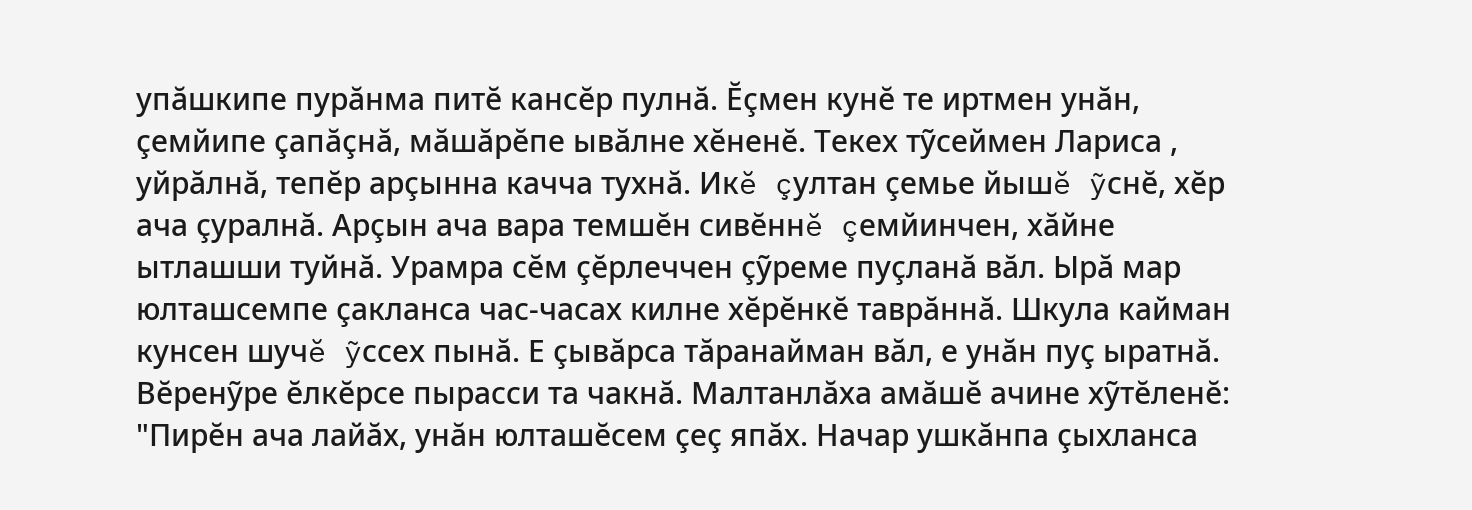упăшкипе пурăнма питĕ кансĕр пулнă. Ĕçмен кунĕ те иртмен унăн, çемйипе çапăçнă, мăшăрĕпе ывăлне хĕненĕ. Текех тỹсеймен Лариса , уйрăлнă, тепĕр арçынна качча тухнă. Икĕ çултан çемье йышĕ ỹснĕ, хĕр ача çуралнă. Арçын ача вара темшĕн сивĕннĕ çемйинчен, хăйне ытлашши туйнă. Урамра сĕм çĕрлеччен çỹреме пуçланă вăл. Ырă мар юлташсемпе çакланса час-часах килне хĕрĕнкĕ таврăннă. Шкула кайман кунсен шучĕ ỹссех пынă. Е çывăрса тăранайман вăл, е унăн пуç ыратнă. Вĕренỹре ĕлкĕрсе пырасси та чакнă. Малтанлăха амăшĕ ачине хỹтĕленĕ: "Пирĕн ача лайăх, унăн юлташĕсем çеç япăх. Начар ушкăнпа çыхланса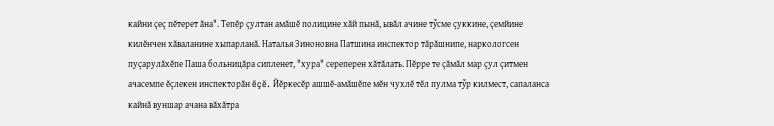кайни çеç пĕтерет ăна". Тепĕр çултан амăшĕ полицине хăй пынă, ывăл ачине тỹсме çуккине, çемйине килĕнчен хăваланине хыпарланă. Наталья Зиноновна Патшина инспектор тăрăшнипе, наркологсен пуçарулăхĕпе Паша больницăра сипленет, "хура" сереперен хăтăлать. Пĕрре те çăмăл мар çул çитмен ачасемпе ĕçлекен инспекторăн ĕçĕ. Йĕркесĕр ашшĕ-амăшĕпе мĕн чухлĕ тĕл пулма тỹр килмест, сапаланса кайнă вуншар ачана вăхăтра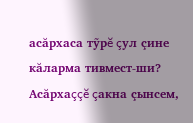асăрхаса тỹрĕ çул çине кăларма тивмест-ши? Асăрхаççĕ çакна çынсем,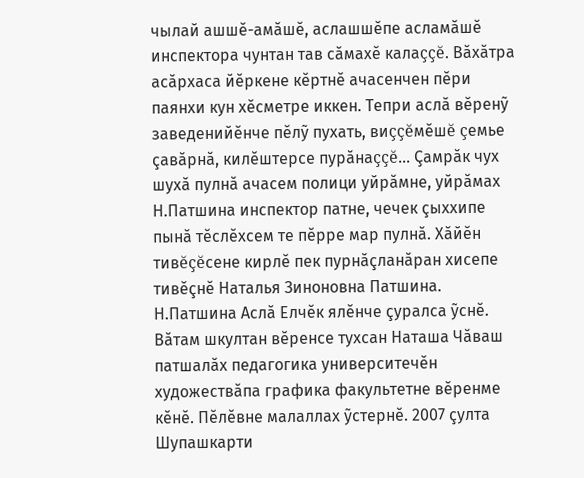чылай ашшĕ-амăшĕ, аслашшĕпе асламăшĕ инспектора чунтан тав сăмахĕ калаççĕ. Вăхăтра асăрхаса йĕркене кĕртнĕ ачасенчен пĕри паянхи кун хĕсметре иккен. Тепри аслă вĕренỹ заведенийĕнче пĕлỹ пухать, виççĕмĕшĕ çемье çавăрнă, килĕштерсе пурăнаççĕ... Çамрăк чух шухă пулнă ачасем полици уйрăмне, уйрăмах Н.Патшина инспектор патне, чечек çыххипе пынă тĕслĕхсем те пĕрре мар пулнă. Хăйĕн тивĕçĕсене кирлĕ пек пурнăçланăран хисепе тивĕçнĕ Наталья Зиноновна Патшина. Н.Патшина Аслă Елчĕк ялĕнче çуралса ỹснĕ. Вăтам шкултан вĕренсе тухсан Наташа Чăваш патшалăх педагогика университечĕн художествăпа графика факультетне вĕренме кĕнĕ. Пĕлĕвне малаллах ỹстернĕ. 2007 çулта Шупашкарти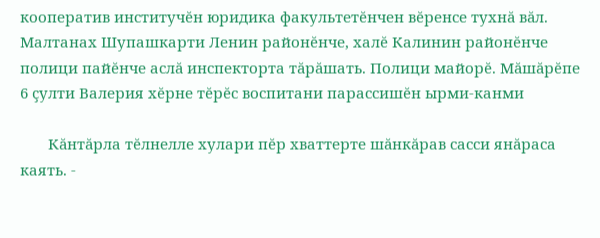кооператив институчĕн юридика факультетĕнчен вĕренсе тухнă вăл. Малтанах Шупашкарти Ленин районĕнче, халĕ Калинин районĕнче полици пайĕнче аслă инспекторта тăрăшать. Полици майорĕ. Мăшăрĕпе 6 çулти Валерия хĕрне тĕрĕс воспитани парассишĕн ырми-канми

       Кăнтăрла тĕлнелле хулари пĕр хваттерте шăнкăрав сасси янăраса каять. -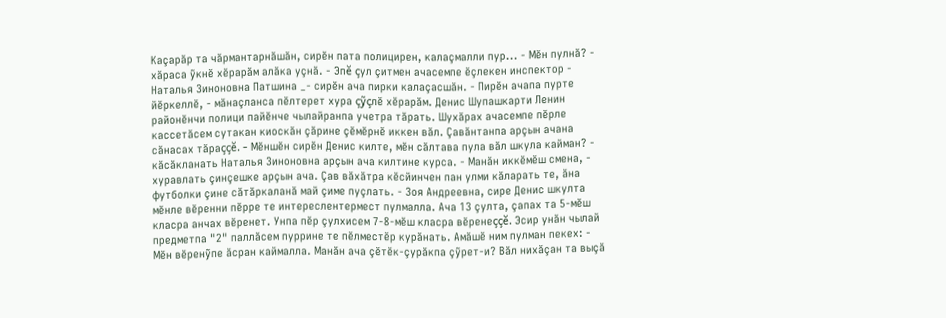Каçарăр та чăрмантарнăшăн, сирĕн пата полицирен, калаçмалли пур... - Мĕн пулнă? - хăраса ỹкнĕ хĕрарăм алăка уçнă. - Эпĕ çул çитмен ачасемпе ĕçлекен инспектор - Наталья Зиноновна Патшина _- сирĕн ача пирки калаçасшăн. - Пирĕн ачапа пурте йĕркеллĕ, - мăнаçланса пĕлтерет хура çỹçлĕ хĕрарăм. Денис Шупашкарти Ленин районĕнчи полици пайĕнче чылайранпа учетра тăрать. Шухăрах ачасемпе пĕрле кассетăсем сутакан киоскăн çăрине çĕмĕрнĕ иккен вăл. Çавăнтанпа арçын ачана сăнасах тăраççĕ. - Мĕншĕн сирĕн Денис килте, мĕн сăлтава пула вăл шкула кайман? - кăсăкланать Наталья Зиноновна арçын ача килтине курса. - Манăн иккĕмĕш смена, - хуравлать çинçешке арçын ача. Çав вăхăтра кĕсйинчен пан улми кăларать те, ăна футболки çине сăтăркаланă май çиме пуçлать. - Зоя Андреевна, сире Денис шкулта мĕнле вĕренни пĕрре те интереслентермест пулмалла. Ача 13 çулта, çапах та 5-мĕш класра анчах вĕренет. Унпа пĕр çулхисем 7-8-мĕш класра вĕренеççĕ. Эсир унăн чылай предметпа "2" паллăсем пуррине те пĕлместĕр курăнать. Амăшĕ ним пулман пекех: - Мĕн вĕренỹпе ăсран каймалла. Манăн ача çĕтĕк-çурăкпа çỹрет-и? Вăл нихăçан та выçă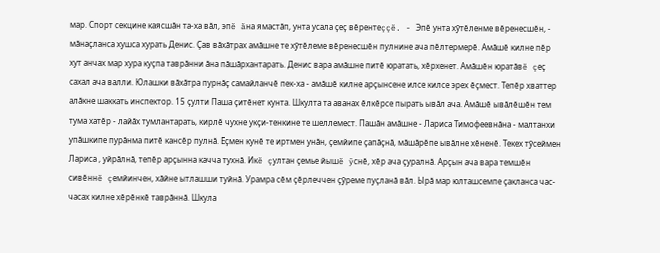мар. Спорт секцине каясшăн та-ха вăл, эпĕ ăна ямастăп, унта усала çеç вĕрентеççĕ. - Эпĕ унта хỹтĕленме вĕренесшĕн, - мăнаçланса хушса хурать Денис. Çав вăхăтрах амăшне те хỹтĕлеме вĕренесшĕн пулнине ача пĕлтермерĕ. Амăшĕ килне пĕр хут анчах мар хура куçпа таврăнни ăна пăшăрхантарать. Денис вара амăшне питĕ юратать, хĕрхенет. Амăшĕн юратăвĕ çеç сахал ача валли. Юлашки вăхăтра пурнăç самайланчĕ пек-ха - амăшĕ килне арçынсене илсе килсе эрех ĕçмест. Тепĕр хваттер алăкне шаккать инспектор. 15 çулти Паша çитĕнет кунта. Шкулта та аванах ĕлкĕрсе пырать ывăл ача. Амăшĕ ывăлĕшĕн тем тума хатĕр - лайăх тумлантарать, кирлĕ чухне укçи-тенкине те шеллемест. Пашăн амăшне - Лариса Тимофеевнăна - малтанхи упăшкипе пурăнма питĕ кансĕр пулнă. Ĕçмен кунĕ те иртмен унăн, çемйипе çапăçнă, мăшăрĕпе ывăлне хĕненĕ. Текех тỹсеймен Лариса , уйрăлнă, тепĕр арçынна качча тухнă. Икĕ çултан çемье йышĕ ỹснĕ, хĕр ача çуралнă. Арçын ача вара темшĕн сивĕннĕ çемйинчен, хăйне ытлашши туйнă. Урамра сĕм çĕрлеччен çỹреме пуçланă вăл. Ырă мар юлташсемпе çакланса час-часах килне хĕрĕнкĕ таврăннă. Шкула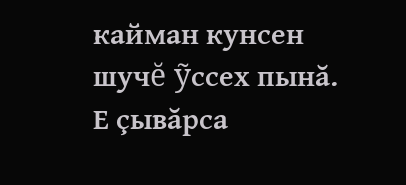кайман кунсен шучĕ ỹссех пынă. Е çывăрса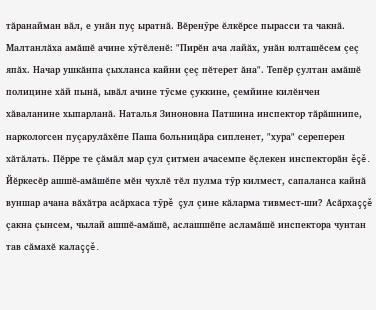тăранайман вăл, е унăн пуç ыратнă. Вĕренỹре ĕлкĕрсе пырасси та чакнă. Малтанлăха амăшĕ ачине хỹтĕленĕ: "Пирĕн ача лайăх, унăн юлташĕсем çеç япăх. Начар ушкăнпа çыхланса кайни çеç пĕтерет ăна". Тепĕр çултан амăшĕ полицине хăй пынă, ывăл ачине тỹсме çуккине, çемйине килĕнчен хăваланине хыпарланă. Наталья Зиноновна Патшина инспектор тăрăшнипе, наркологсен пуçарулăхĕпе Паша больницăра сипленет, "хура" сереперен хăтăлать. Пĕрре те çăмăл мар çул çитмен ачасемпе ĕçлекен инспекторăн ĕçĕ. Йĕркесĕр ашшĕ-амăшĕпе мĕн чухлĕ тĕл пулма тỹр килмест, сапаланса кайнă вуншар ачана вăхăтра асăрхаса тỹрĕ çул çине кăларма тивмест-ши? Асăрхаççĕ çакна çынсем, чылай ашшĕ-амăшĕ, аслашшĕпе асламăшĕ инспектора чунтан тав сăмахĕ калаççĕ.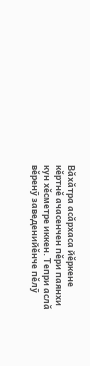Вăхăтра асăрхаса йĕркене кĕртнĕ ачасенчен пĕри паянхи кун хĕсметре иккен. Тепри аслă вĕренỹ заведенийĕнче пĕлỹ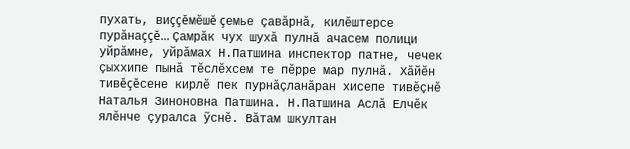пухать, виççĕмĕшĕ çемье çавăрнă, килĕштерсе пурăнаççĕ... Çамрăк чух шухă пулнă ачасем полици уйрăмне, уйрăмах Н.Патшина инспектор патне, чечек çыххипе пынă тĕслĕхсем те пĕрре мар пулнă. Хăйĕн тивĕçĕсене кирлĕ пек пурнăçланăран хисепе тивĕçнĕ Наталья Зиноновна Патшина. Н.Патшина Аслă Елчĕк ялĕнче çуралса ỹснĕ. Вăтам шкултан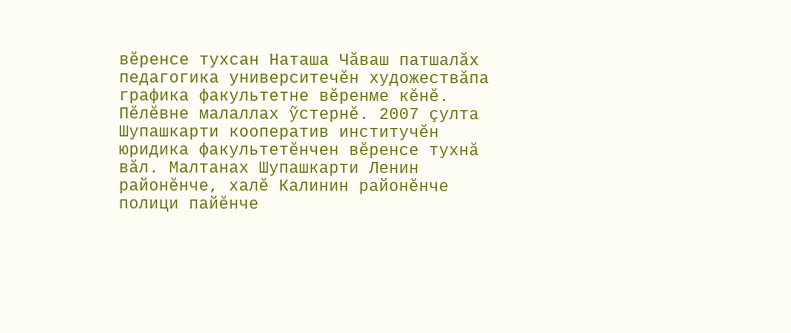вĕренсе тухсан Наташа Чăваш патшалăх педагогика университечĕн художествăпа графика факультетне вĕренме кĕнĕ. Пĕлĕвне малаллах ỹстернĕ. 2007 çулта Шупашкарти кооператив институчĕн юридика факультетĕнчен вĕренсе тухнă вăл. Малтанах Шупашкарти Ленин районĕнче, халĕ Калинин районĕнче полици пайĕнче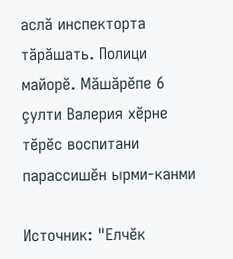аслă инспекторта тăрăшать. Полици майорĕ. Мăшăрĕпе 6 çулти Валерия хĕрне тĕрĕс воспитани парассишĕн ырми-канми

Источник: "Елчĕк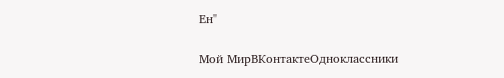Ен"

Мой МирВКонтактеОдноклассники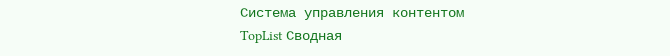Система управления контентом
TopList Сводная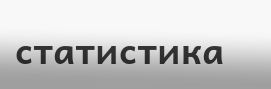статистика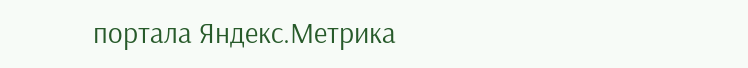портала Яндекс.Метрика